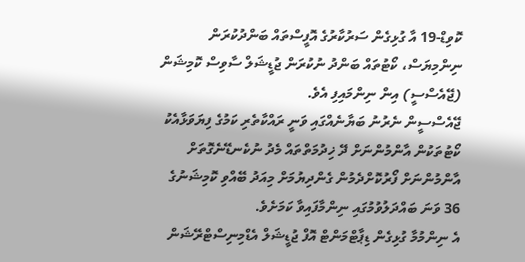ކޮވިޑް-19 އާ ގުޅިގެން ސަރުކާރުގެ އޮފީސްތައް ބަންދުކުރަން ނިންމިޔަސް، ކޯޓުތައް ބަންދު ނުކުރަން ޖުޑީޝަލް ސާވިސް ކޮމިޝަން (ޖޭއެސްސީ) އިން ނިންމައިފި އެވެ.
ޖޭއެސްސީން ނެރުނު ބަޔާނެއްގައި ވަނީ ރައްކާތެރި ކަމުގެ ފިޔަވަޅާއެކު ކޯޓުތަކުން އާންމުންނަށް ދޭ ޚިދުމަތްތައް މެދު ނުކެނޑޭނެގޮތަށް އާންމުންނަށް ފޯރުކޮށްދެމުން ގެންދިޔުމަށް މިއަދު ބޭއްވި ކޮމިޝަނުގެ 36 ވަނަ ބައްދަލުވުމުގައި ނިންމާފައިވާ ކަމަށެވެ.
އެ ނިންމުމާ ގުޅިގެން ޑިޕާޓްމަންޓް އޮފް ޖުޑީޝަލް އެޑްމިނިސްޓްރޭޝަން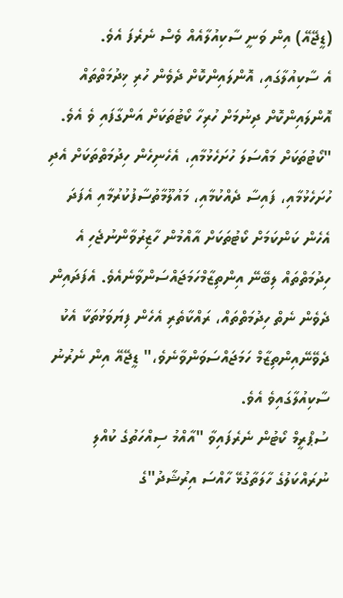(ޑީޖޭއޭ) އިން ވަނީ ސާކިއުލާއެއް ވެސް ނެރެފަ އެވެ.
އެ ސާކިއުލާގައި، އޮންލައިންކޮށް ދެވެން ހުރި ޚިދުމަތްތައް އޮންލައިންކޮށް ދިނުމަށް ހުރިހާ ކޯޓުތަކަށް އަންގާފައި ވެ އެވެ.
"ކޯޓުތަކަށް މައްސަލަ ހުށަހެޅުމާއި، އެހެނިހެން ހިދުމަތްތަކަށް އެދި ހުށަހެޅުމާއި، ފައިސާ ދެއްކުމާއި، މައުލޫމާތުސާފުކުރުމާއި އެފަދަ އެހެން ކަންކަމަށް ކޯޓުތަކަށް އާއްމުން ހާޒިރުވާންނުޖެހި އެ ހިދުމަތްތައް ލިބޭނޭ އިންތިޒާމްހަމަޖައްސަންވާނެއެވެ. އެފަދައިން ދެވެން ނެތް ހިދުމަތްތައް، ރައްކާތެރި އެހެން ފިޔަވަޅުތަކާ އެކު ދެވޭނޭއިންތިޒާމް ހަމަޖައްސަވަންވާނެވެ،" ޑީޖޭއޭ އިން ނެރުނު ސާކިއުލާގައިވެ އެވެ.
ސުޕްރީމް ކޯޓުން ނެރެފައިވާ "އާއްމު ސިއްހަތުގެ ކުއްލި ނުރައްކަލުގެ ހާލަތާގުޅޭ ހާއްސަ އިރުޝާދު"ގެ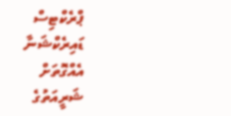ޕްރެކްޓިސް ޑައިރެކްޝަނާ އެއްގޮތަށް ޝަރީއަތުގެ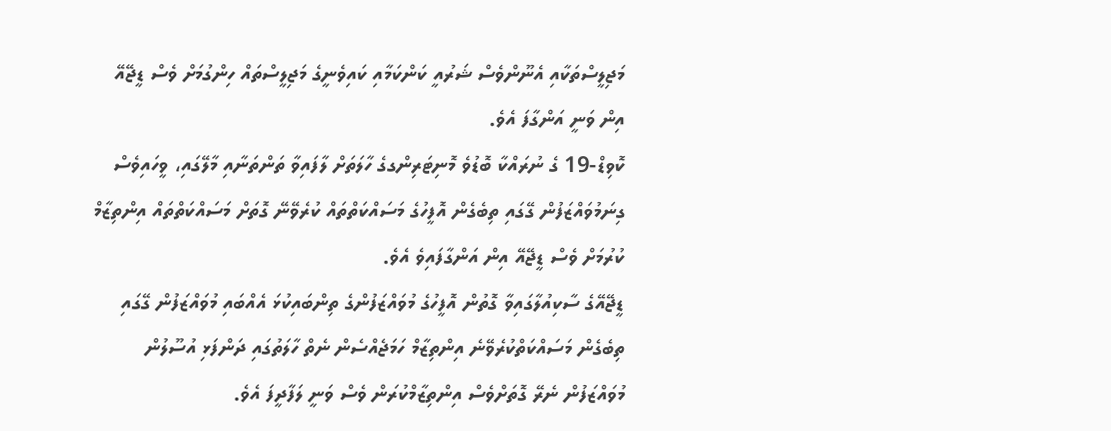މަޖިލީސްތަކާއި އެނޫންވެސް ޝަރުއީ ކަންކަމާއި ކައިވެނީގެ މަޖިލީސްތައް ހިންގުމަށް ވެސް ޑީޖޭއޭ އިން ވަނީ އަންގާފަ އެވެ.
ކޮވިޑް-19 ގެ ނުރައްކާ ބޮޑުވެ މޮނިޓަރިންގގެ ހާލަތަށް ލާފައިވާ ތަންތަނާއި މާލޭގައި، ވީހައިވެސް ގިނަމުވައްޒަފުން ގޭގައި ތިބެގެން އޮފީހުގެ މަސައްކަތްތައް ކުރެވޭނޭ ގޮތަށް މަސައްކަތްތައް އިންތިޒާމް ކުރުމަށް ވެސް ޑީޖޭއޭ އިން އަންގާފައިވެ އެވެ.
ޑީޖޭއޭގެ ސާކިއުލާގައިވާ ގޮތުން އޮފީހުގެ މުވައްޒަފުންގެ ތިންބައިކުޅަ އެއްބައި މުވައްޒަފުން ގޭގައި ތިބެގެން މަސައްކަތްކުރެވޭނެ އިންތިޒާމް ހަމަޖެއްސެން ނެތް ހާލަތުގައި ދަންފަޅި އުސޫލުން މުވައްޒަފުން ނެރޭ ގޮތަށްވެސް އިންތިޒާމްކުރަން ވެސް ވަނީ ލަފާދީފަ އެވެ.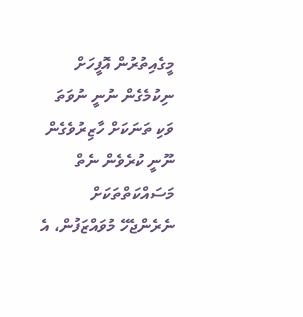މީގެއިތުރުން އޮފީހަށް ނިކުމެގެން ނުނީ ނުވަތަ ވަކި ތަނަކަށް ހާޒިރުވެގެން ނޫނީ ކުރެވެން ނެތް މަސައްކަތްތަކަށް ނެރެންޖެހޭ މުވައްޒަފުން، އެ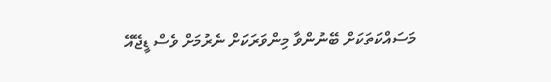މަސައްކަތަކަށް ބޭނުންވާ މިންވަރަކަށް ނެރުމަށް ވެސް ޑީޖޭއޭ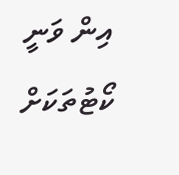އިން ވަނީ ކޯޓުތަކަށް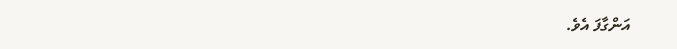އަންގާފަ އެވެ.